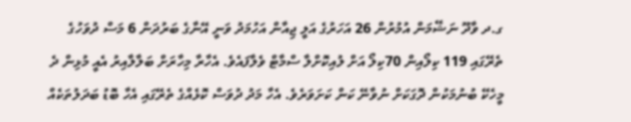ގ.ދ ވާދޫ ނަޝޭމަން އުމުރުން 26 އަހަރުގެ އަލީ ޖިއާން އަހުމަދު ވަނީ އޭނާގެ ބަރުދަން 6 މަސް ދުވަހުގެ ތެރޭގައި 119 ކިލޯއިން 70ކިލޯ އަށް ލުއިކޮށްލާ ސްމާޓް ވެލާފައެވެ. އެހާރާ މިހާރަށް ބަލާލާއިރު އެއީ މުޅިން ދެ މީހެކޭ ބުނުމަކުން ދޮގަކަށް ނުވާނޭ ކަން ކަށަވަރެވެ. އެހާ މަދު ދުވަސް ކޮޅެއްގެ ތެރޭގައި އެހާ ބޮޑު ބަދަލުތަކެއް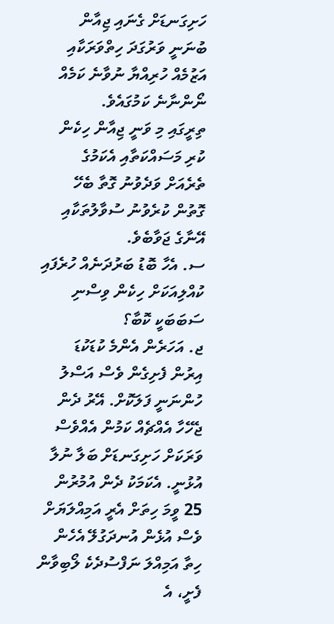ހަށިގަނޑަށް ގެނައި ޖިއާން ބުނަނީ ވަރުގަދަ ހިތްވަރަކާއި އަޒުމެއް ހުރިއްޔާ ނުވާނެ ކަމެއް ނޯންނާނެ ކަމުގައެވެ.
ތިރީގައި މި ވަނީ ޖިއާން ހިކެން ކުރި މަސައްކަތާއި އެކަމުގެ ތެރެއަށް ވަދެވުނު ގޮތާ ބެހޭ ގޮތުން ކުރެވުނު ސުވާލުތަކާއި އޭނާގެ ޖަވާބެވެ.
ސ. އެހާ ބޮޑު ބަރުދަނެއް ހުރެފައި ކުއްލިއަކަށް ހިކެން ވިސްނި ސަބަބަކީ ކޮބާ؟
ޖ. އަހަރެން އެންމެ ކުޑަކުޑަ އިރުން ފެށިގެން ވެސް އަސްލު ހުންނަނީ ފަލަކޮށް. އޭރު ދެން ޖެހޭހާ އެއްޗެއް ކަމުން އެއްވެސް ވަރަކަށް ހަށިގަނޑަށް ބަލާ ނުލާ އުޅުނީ. އެކަމަކު ދެން އުމުރުން 25 ވީމަ ހިތަށް އެރީ އަމިއްލަޔަށް ވެސް އުޅެން އުނދަގުލޭ އެހެން ހިތާ އަމިއްލަ ނަފްސުދެކެ ލޯބިވާން ފެށީ، އެ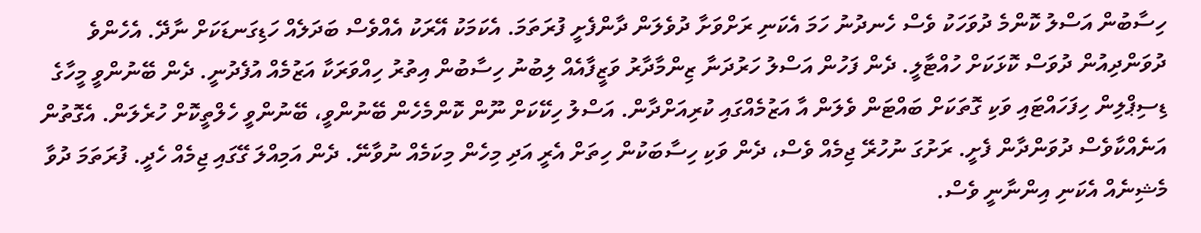ހިސާބުން އަސްލު ކޮންމެ ދުވަހަކު ވެސް ހެނދުނު ހަމަ އެކަނި ރަށްވަށާ ދުވެލަން ދާންފެށީ ފުރަތަމަ. އެކަމަކު އޭރަކު އެއްވެސް ބަދަލެއް ހަޑިގަނޑަކަށް ނާދޭ. އެހެންވެ ދުވަންދިއުން ދުވަސް ކޮޅަކަށް ހުއްޓާލީ. ދެން ފަހުން އަސްލު ހަރުދަނާ ޒިންމާދާރު ވަޒީފާއެއް ލިބުނު ހިސާބުން އިތުރު ހިއްވަރަކާ އަޒުމެއް އުފެދުނީ. ދެން ބޭނުންވީ މީހާގެ ޑިސިޕްލިން ހިފަހައްޓައި ވަކި ގޮތަކަށް ބައްޓަން ވެލަން އާ އަޒުމެއްގައި ކުރިއަށްދާން. އަސްލު ހިކޭކަށް ނޫން ކޮންމެހެން ބޭނުންވީ، ބޭނުންވީ ހެލްތީކޮށް ހުރެލަން. އެގޮތުން އަނެއްކާވެސް ދުވަންދާން ފެށީ. ރަށުގަ ނުހުރޭ ޖިމެއް ވެސް، ދެން ވަކި ހިސާބަކުން ހިތަށް އެރީ އަދި މިހެން މިކަމެއް ނުވާނޭ. ދެން އަމިއްލަ ގޭގައި ޖިމެއް ހެދީ. ފުރަތަމަ ދުވާ މެޝިނެއް އެކަނި އިންނާނީ ވެސް.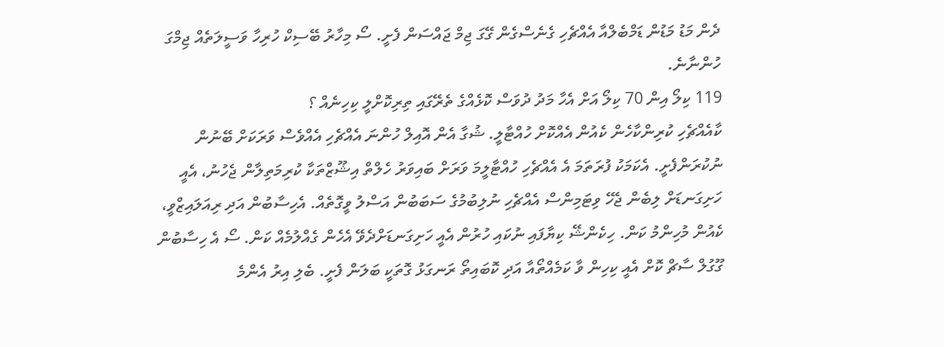ދެން މަޑު މަޑުން ޑަމްބެލްއާ އެއްޗެހި ގެނެސްގެން ގޭގަ ޖިމް ޖައްސަން ފެށީ. ސޯ މިހާރު ބޭސިކް ހުރިހާ ވަސީލަތެއް ޖިމްގަ ހުންނާނެ.
119 ކިލޯ އިން 70 ކިލޯ އަށް އެހާ މަދު ދުވަސް ކޮޅެއްގެ ތެރޭގައި ތިރިކޮށްލީ ކިހިނެއް ؟
ކާއެއްޗެހި ކުރިންކާހެން ކެއުން އެއްކޮށް ހުއްޓާލީ. ޝުގާ އެން އޮއިލް ހުންނަ އެއްޗެހި އެއްވެސް ވަރަކަށް ބޭނުން ނުކުރަންފެށީ. އެކަމަކު ފުރަތަމަ އެ އެއްޗެހި ހުއްޓާލީމަ ވަރަށް ބައިވަރު ހެލްތް އިޝޫޒްތަކާ ކުރިމަތިލާން ޖެހުނު، އެއީ ހަށިގަނޑަށް ލިބެން ޖެހޭ ވިޓަމިންސް އެއްޗެހި ނުލިބުމުގެ ސަބަބުން އަސްލު ވީގޮތެއް. އެހިސާބުން އަދި ރިއަލައިޒްވީ، ކެއުން މުހިންމު ކަން. ހިކެންޝޭ ކިޔާފައި ނުކައި ހުރުން އެއީ ހަށިގަނޑަށްދެވޭ އެހެން ގެއްލުމެއް ކަން. ސޯ އެ ހިސާބުން ގޫގުލް ސާޗް ކޮށް އެއީ ކިހިން ވާ ކަމެއްތޯއާ އަދި ކޮބައިތޯ ރަނގަޅު ގޮތަކީ ބަލަން ފެށީ. ބެލި އިރު އެންމެ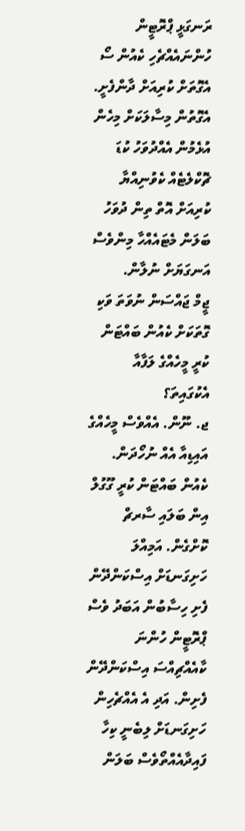ރަނގަޅީ ޕްރޮޓީން ހުންނައެއްޗެހި ކެއުން ސޯ އެގޮތަށް ކުރިއަށް ދާންފެށީ. އެގޮތުން މިސާލަކަށް މިހެން އުޅެމުން އެއްދުވަހު ކުޑަ ޗޮކްލެޓެއް ކެވުނިއްޔާ ކުރިއަށް އޮތް ތިން ދުވަހު ބަލަން މެޓައެއްހާ މިންވެސް އަނގަޔަށް ނުލާން.
ޖީމް ޖައްސަން ނުވަތަ ވަކި ގޮތަކަށް ކެއުން ބައްޓަން ކުރީ މީހެއްގެ ލަފާއާ އެކުގައިތަ؟
ޖ. ނޫން. އެއްވެސް މީހެއްގެ އައިޑިއާ އެއް ނުހޯދަން. ކެއުން ބައްޓަން ކުރީ ގޫގުލް އިން ބަލައި ސާރޗް ކޮށްގެން. އަމިއްލަ ހަށިގަނޑަށް އިސްކަންދޭން ފެށި ހިސާބުން އަބަދު ވެސް ޕްރޮޓީން ހުންނަ ކާއެއްޗިއްސަ އިސްކަންދޭން ފެށިން. އަދި އެ އެއްޗެހިން ހަށިގަނޑަށް ލިބެނީ ކިހާ ފައިދާއެއްތޯވެސް ބަލަން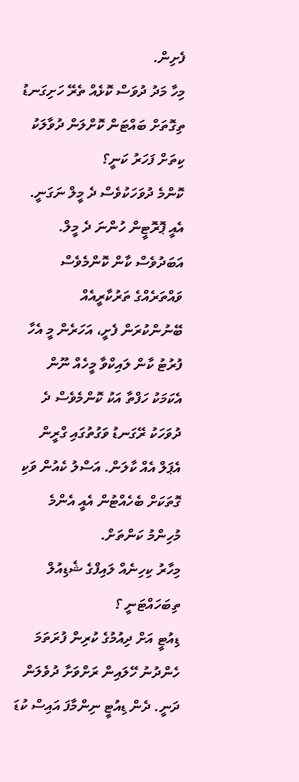ފެށިން.
މިހާ މަދު ދުވަސް ކޮޅެއް ތެރޭ ހަށިގަނޑު ތިގޮތަށް ބައްޓަން ކޮށްލަން ދުވާލަކު ކިތަށް ފަހަރު ކަނީ؟
ކޮންމެ ދުވަހަކުވެސް ދެ މީލް ނަގަނީ. އެއީ ޕޮރޮޓީން ހުންނަ ދެ މީލް. އަބަދުވެސް ކާން ކޮންމެވެސް ވައްތަރެއްގެ ތަރުކާރީއެއް ބޭނުންކުރަން ފެށީ، އަހަރެން މީ އެހާ ފުރުޓު ކާން ލައިކްވާ މީހެއް ނޫން އެކަމަކު ހަފްތާ އަކު ކޮންމެވެސް ދެ ދުވަހަކު ރޭގަނޑު ވަގުތުގައި ގްރީން އެޕަލް އެއް ކާލަން. އަސްލު ކެއުން ވަކި ގޮތަކަށް ބެހެއްޓުން އެއީ އެންމެ މުހިންމު ކަންތަށް.
މިހާރު ކިހިނެއް ލައިފްގެ ޝެޑިއުލް ތިބަހައްޓަނީ ؟
ޑިއުޓީ އަށް ދިއުމުގެ ކުރިން ފުރަތަމަ ހެންދުނު ހޭލައިން ރަށްވަށާ ދުވެލަން ދަނީ. ދެން ޑިއުޓީ ނިންމާފަ އައިސް ކުޑަ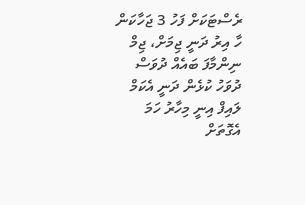ރެސްޓަކަށް ފަހު 3 ޖަހާކަން ހާ އިރު ދަނީ ޖިމަށް، ޖިމް ނިންމާފަ ބައެއް ދުވަސް ދުވަހު ކުޅެން ދަނީ އެކަމް ލައިފް އިނީ މިހާރު ހަމަ އެގޮތަށް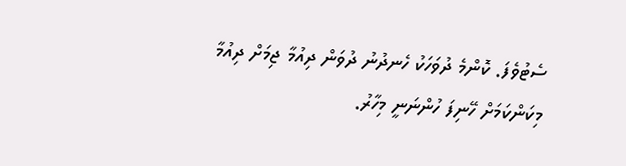ސެޓުވެފަ. ކޮންމެ ދުވަހަކު ހެނދުނު ދުވަން ދިއުމާ ޖިމަށް ދިއުމާ މިކަންކަމަށް ހޭނިފަ ހުންނަނީ މިހާރު.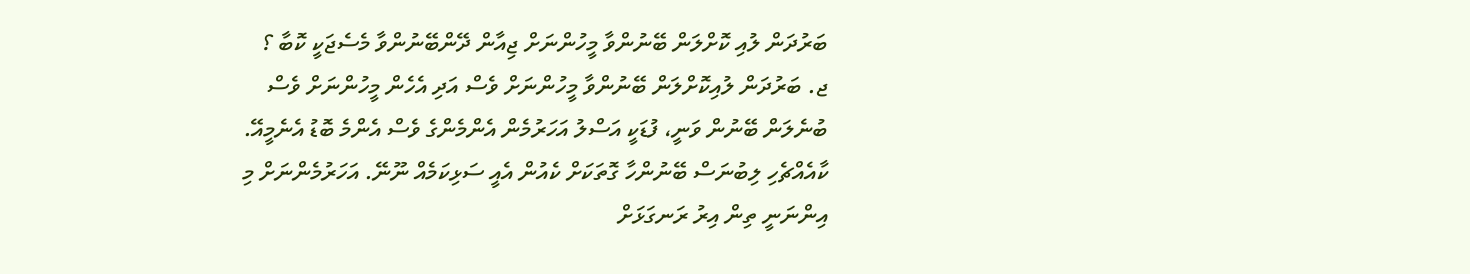ބަރުދަން ލުއި ކޮށްލަން ބޭނުންވާ މީހުންނަށް ޖިއާން ދޭންބޭނުންވާ މެސެޖަކީ ކޮބާ ؟
ޖ. ބަރުދަން ލުއިކޮށްލަން ބޭނުންވާ މީހުންނަށް ވެސް އަދި އެހެން މީހުންނަށް ވެސް ބުނެލަން ބޭނުން ވަނީ، ފުޑަކީ އަސްލު އަހަރުމެން އެންމެންގެ ވެސް އެންމެ ބޮޑު އެނެމީއޭ. ކާއެއްޗެހި ލިބުނަސް ބޭނުންހާ ގޮތަކަށް ކެއުން އެއީ ސަޅިކަމެއް ނޫނޭ. އަހަރުމެންނަށް މި އިންނަނީ ތިން އިރު ރަނގަޅަށް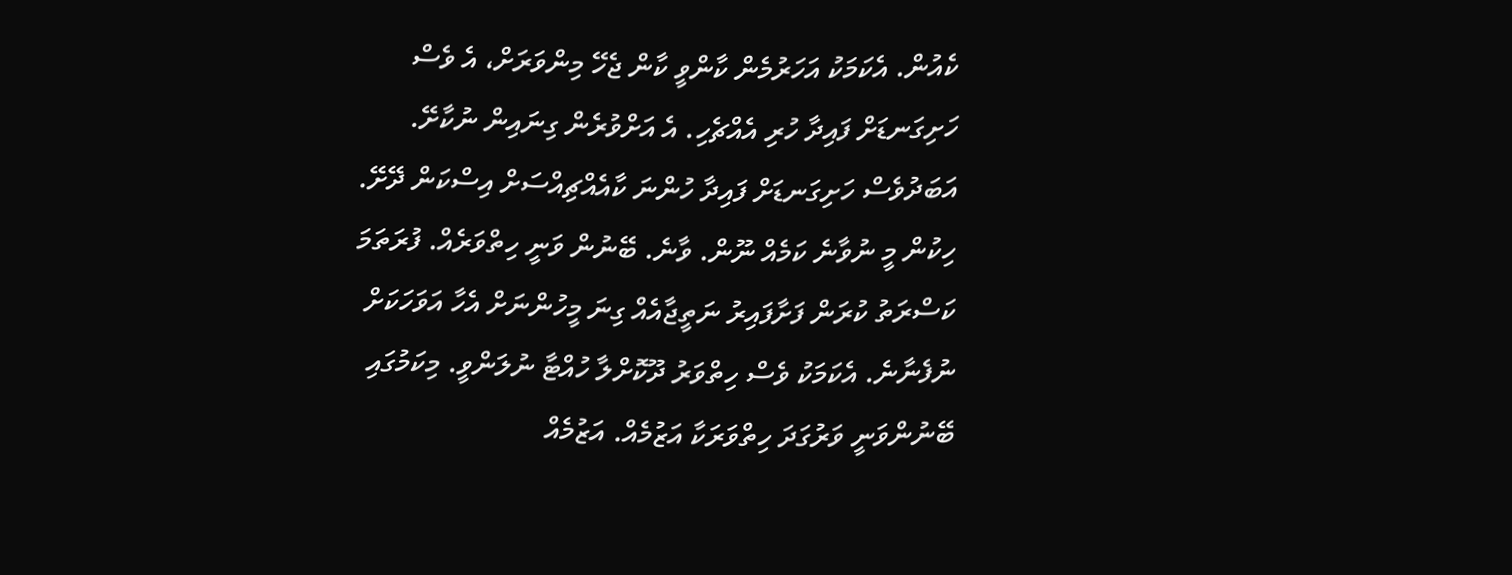ކެއުން. އެކަމަކު އަހަރުމެން ކާންވީ ކާން ޖެހޭ މިންވަރަށް، އެ ވެސް ހަށިގަނޑަށް ފައިދާ ހުރި އެއްޗެހި. އެ އަށްވުރެން ގިނައިން ނުކާށޭ. އަބަދުވެސް ހަށިގަނޑަށް ފައިދާ ހުންނަ ކާއެއްޗިއްސަށް އިސްކަން ދޭށޭ. ހިކުން މީ ނުވާނެ ކަމެއް ނޫން. ވާނެ. ބޭނުން ވަނީ ހިތްވަރެއް. ފުރަތަމަ ކަސްރަތު ކުރަން ފަށާފައިރު ނަތީޖާއެއް ގިނަ މީހުންނަށް އެހާ އަވަހަކަށް ނުފެނާނެ. އެކަމަކު ވެސް ހިތްވަރު ދޫކޮށްލާ ހުއްޓާ ނުލަންވީ. މިކަމުގައި ބޭނުންވަނީ ވަރުގަދަ ހިތްވަރަކާ އަޒުމެއް. އަޒުމެއް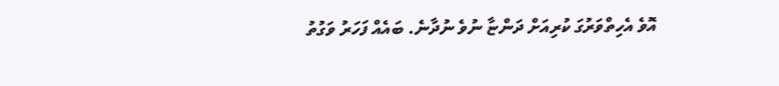އޮވެ އެހިތްވަރުގަ ކުރިއަށް ދަންޏާ ނުވެ ނުދާނެ. ބައެއް ފަހަރު ވަގުތު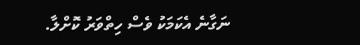ނަގާނެ އެކަމަކު ވެސް ހިތްވަރު ކޮށްލާ.